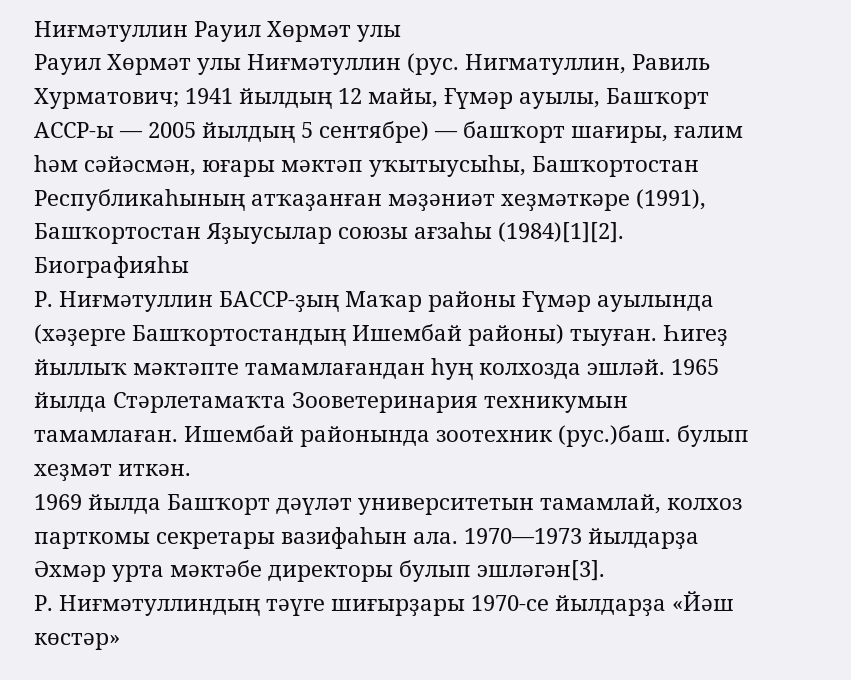Ниғмәтуллин Рауил Хөрмәт улы
Рауил Хөрмәт улы Ниғмәтуллин (рус. Нигматуллин, Равиль Хурматович; 1941 йылдың 12 майы, Ғүмәр ауылы, Башҡорт АССР-ы — 2005 йылдың 5 сентябре) — башҡорт шағиры, ғалим һәм сәйәсмән, юғары мәктәп уҡытыусыһы, Башҡортостан Республикаһының атҡаҙанған мәҙәниәт хеҙмәткәре (1991), Башҡортостан Яҙыусылар союзы ағзаһы (1984)[1][2].
Биографияһы
Р. Ниғмәтуллин БАССР‑ҙың Маҡар районы Ғүмәр ауылында (хәҙерге Башҡортостандың Ишембай районы) тыуған. Һигеҙ йыллыҡ мәктәпте тамамлағандан һуң колхозда эшләй. 1965 йылда Стәрлетамаҡта Зооветеринария техникумын тамамлаған. Ишембай районында зоотехник (рус.)баш. булып хеҙмәт иткән.
1969 йылда Башҡорт дәүләт университетын тамамлай, колхоз парткомы секретары вазифаһын ала. 1970—1973 йылдарҙа Әхмәр урта мәктәбе директоры булып эшләгән[3].
Р. Ниғмәтуллиндың тәүге шиғырҙары 1970-се йылдарҙа «Йәш көстәр»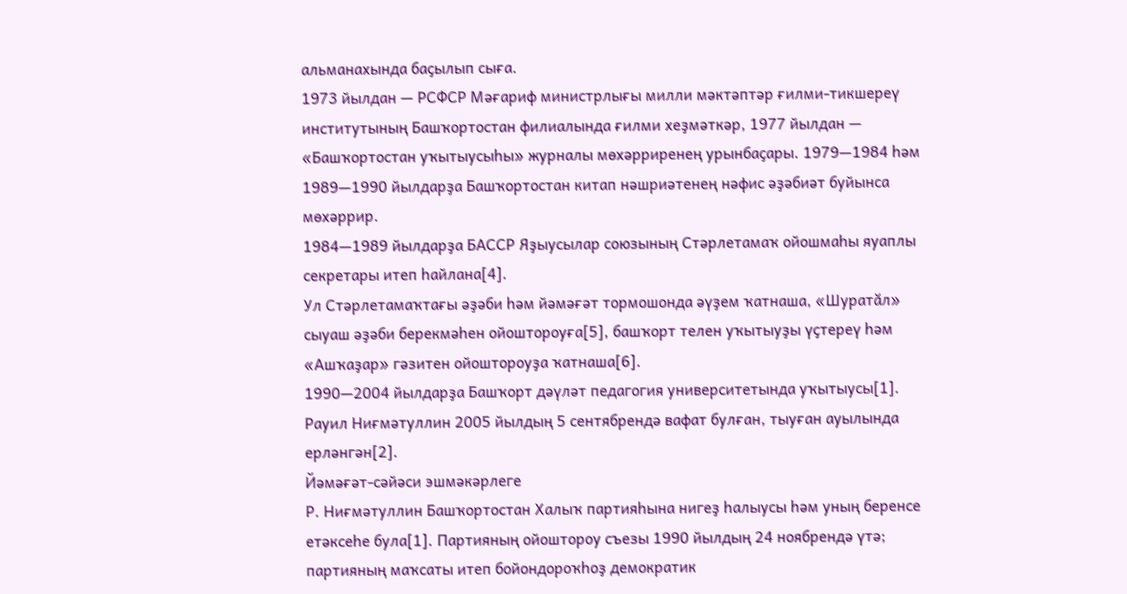альманахында баҫылып сыға.
1973 йылдан — РСФСР Мәғариф министрлығы милли мәктәптәр ғилми-тикшереү институтының Башҡортостан филиалында ғилми хеҙмәткәр, 1977 йылдан — «Башҡортостан уҡытыусыһы» журналы мөхәрриренең урынбаҫары. 1979—1984 һәм 1989—1990 йылдарҙа Башҡортостан китап нәшриәтенең нәфис әҙәбиәт буйынса мөхәррир.
1984—1989 йылдарҙа БАССР Яҙыусылар союзының Стәрлетамаҡ ойошмаһы яуаплы секретары итеп һайлана[4].
Ул Стәрлетамаҡтағы әҙәби һәм йәмәғәт тормошонда әүҙем ҡатнаша, «Шуратăл» сыуаш әҙәби берекмәһен ойоштороуға[5], башҡорт телен уҡытыуҙы үҫтереү һәм «Ашҡаҙар» гәзитен ойоштороуҙа ҡатнаша[6].
1990—2004 йылдарҙа Башҡорт дәүләт педагогия университетында уҡытыусы[1].
Рауил Ниғмәтуллин 2005 йылдың 5 сентябрендә вафат булған, тыуған ауылында ерләнгән[2].
Йәмәғәт-сәйәси эшмәкәрлеге
Р. Ниғмәтуллин Башҡортостан Халыҡ партияһына нигеҙ һалыусы һәм уның беренсе етәксеһе була[1]. Партияның ойоштороу съезы 1990 йылдың 24 ноябрендә үтә; партияның маҡсаты итеп бойондороҡһоҙ демократик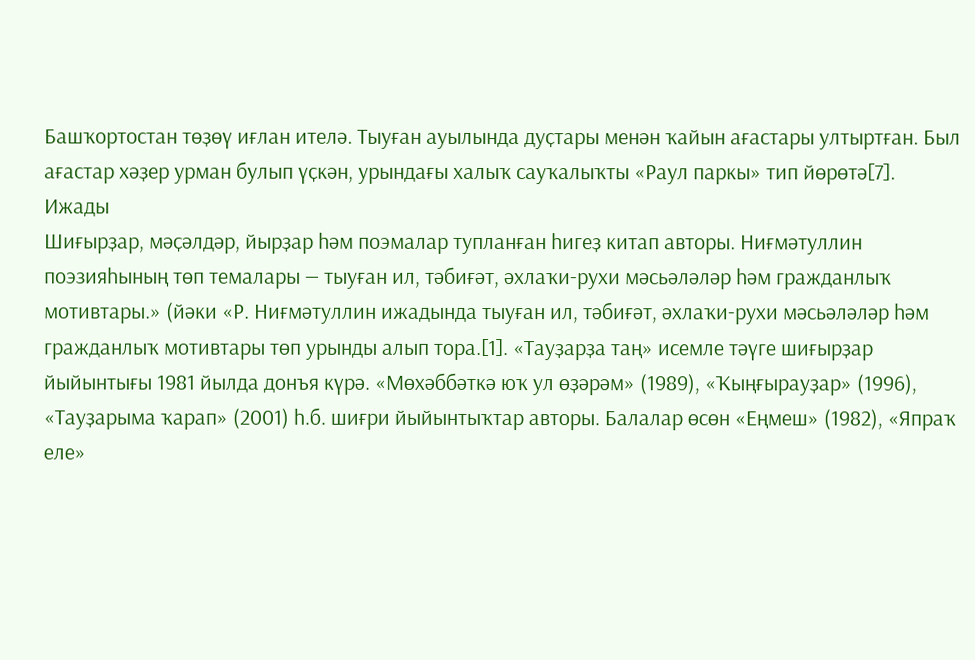Башҡортостан төҙөү иғлан ителә. Тыуған ауылында дуҫтары менән ҡайын ағастары ултыртған. Был ағастар хәҙер урман булып үҫкән, урындағы халыҡ сауҡалыҡты «Раул паркы» тип йөрөтә[7].
Ижады
Шиғырҙар, мәҫәлдәр, йырҙар һәм поэмалар тупланған һигеҙ китап авторы. Ниғмәтуллин поэзияһының төп темалары — тыуған ил, тәбиғәт, әхлаҡи-рухи мәсьәләләр һәм гражданлыҡ мотивтары.» (йәки «Р. Ниғмәтуллин ижадында тыуған ил, тәбиғәт, әхлаҡи-рухи мәсьәләләр һәм гражданлыҡ мотивтары төп урынды алып тора.[1]. «Тауҙарҙа таң» исемле тәүге шиғырҙар йыйынтығы 1981 йылда донъя күрә. «Мөхәббәткә юҡ ул өҙәрәм» (1989), «Ҡыңғырауҙар» (1996), «Тауҙарыма ҡарап» (2001) һ.б. шиғри йыйынтыҡтар авторы. Балалар өсөн «Еңмеш» (1982), «Япраҡ еле»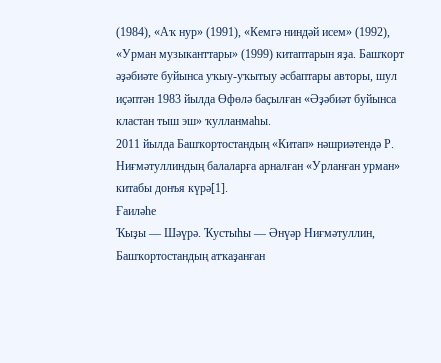(1984), «Аҡ нур» (1991), «Кемгә ниндәй исем» (1992), «Урман музыканттары» (1999) китаптарын яҙа. Башҡорт әҙәбиәте буйынса уҡыу-уҡытыу әсбаптары авторы, шул иҫәптән 1983 йылда Өфөлә баҫылған «Әҙәбиәт буйынса кластан тыш эш» ҡулланмаһы.
2011 йылда Башҡортостандың «Китап» нәшриәтендә Р. Ниғмәтуллиндың балаларға арналған «Урланған урман» китабы донъя күрә[1].
Ғаиләһе
Ҡыҙы — Шәүрә. Ҡустыһы — Әнүәр Ниғмәтуллин, Башҡортостандың атҡаҙанған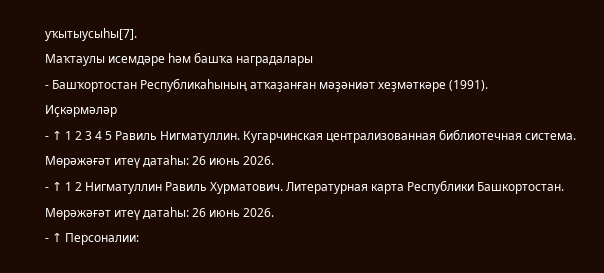уҡытыусыһы[7].
Маҡтаулы исемдәре һәм башҡа наградалары
- Башҡортостан Республикаһының атҡаҙанған мәҙәниәт хеҙмәткәре (1991).
Иҫкәрмәләр
- ↑ 1 2 3 4 5 Равиль Нигматуллин. Кугарчинская централизованная библиотечная система. Мөрәжәғәт итеү датаһы: 26 июнь 2026.
- ↑ 1 2 Нигматуллин Равиль Хурматович. Литературная карта Республики Башкортостан. Мөрәжәғәт итеү датаһы: 26 июнь 2026.
- ↑ Персоналии: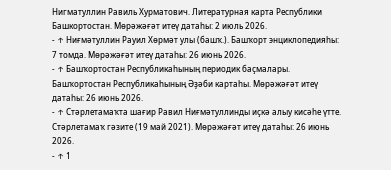Нигматуллин Равиль Хурматович. Литературная карта Республики Башкортостан. Мөрәжәғәт итеү датаһы: 2 июль 2026.
- ↑ Ниғмәтуллин Рауил Хөрмәт улы (башҡ.). Башҡорт энциклопедияһы: 7 томда. Мөрәжәғәт итеү датаһы: 26 июнь 2026.
- ↑ Башҡортостан Республикаһының периодик баҫмалары. Башҡортостан Республикаһының Әҙәби картаһы. Мөрәжәғәт итеү датаһы: 26 июнь 2026.
- ↑ Стәрлетамаҡта шағир Равил Ниғмәтуллинды иҫкә алыу кисәһе үтте. Стәрлетамаҡ гәзите (19 май 2021). Мөрәжәғәт итеү датаһы: 26 июнь 2026.
- ↑ 1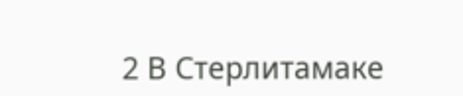2 В Стерлитамаке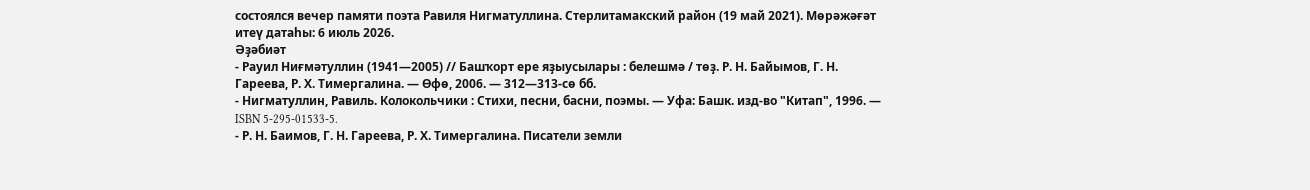состоялся вечер памяти поэта Равиля Нигматуллина. Стерлитамакский район (19 май 2021). Мөрәжәғәт итеү датаһы: 6 июль 2026.
Әҙәбиәт
- Рауил Ниғмәтуллин (1941—2005) // Башҡорт ере яҙыусылары : белешмә / төҙ. Р. Н. Байымов, Г. Н. Гареева, Р. Х. Тимергалина. — Өфө, 2006. — 312—313-сө бб.
- Нигматуллин, Равиль. Колокольчики : Стихи, песни, басни, поэмы. — Уфа: Башк. изд-во "Китап", 1996. — ISBN 5-295-01533-5.
- Р. Н. Баимов, Г. Н. Гареева, Р. Х. Тимергалина. Писатели земли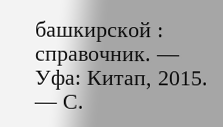башкирской : справочник. — Уфа: Китап, 2015. — С.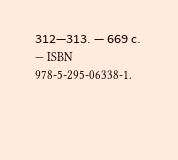312—313. — 669 с. — ISBN 978-5-295-06338-1.